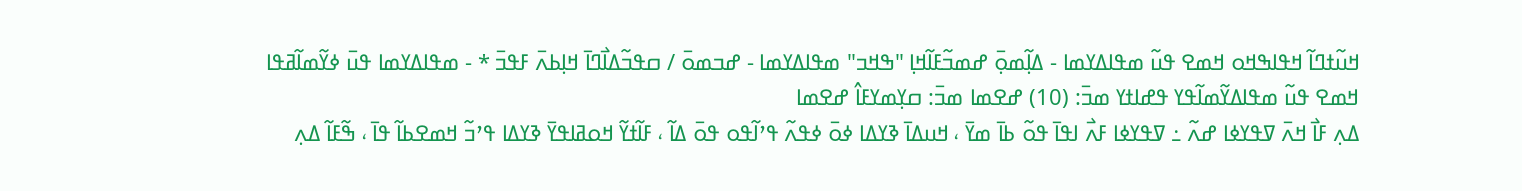ߞߎ߬ߙߣߊ߬ ߞߟߊߒߞߋ ߞߘߐ ߟߎ߬ ߘߟߊߡߌߘߊ - ߡߊ߲߬ߘߋ߲߫ ߝߘߏ߬ߓߊ߬ߞߊ߲ "ߒߞߏ" ߘߟߊߡߌߘߊ - ߝߏߘߋ߫ / ߛߟߏ߬ߡߊ߯ߣߊ߫ ߞߊ߲ߕߍ߫ ߓߟߏ߫ * - ߘߟߊߡߌߘߊ ߟߎ߫ ߦߌ߬ߘߊ߬ߥߟߊ
ߞߘߐ ߟߎ߬ ߘߟߊߡߌ߬ߘߊ߬ߟߌ ߟߝߊߙߌ ߘߏ߫: (10) ߝߐߘߊ ߘߏ߫: ߛߌ߲ߘߌߓߊ߮ ߝߐߘߊ
ߡߍ߲ ߓߊ߯ ߞߍ߫ ߜߟߌߦߊ ߝߍ߬ ߸ ߜߟߌߦߊ ߓߍ߯ ߊߟߊ߫ ߟߋ߬ ߕߊ߫ ߘߌ߫ ، ߞߎߡߊ߫ ߢߌߡߊ ߦߋ߫ ߦߟߍ߬ ߟߴߊ߬ߟߋ ߟߋ߫ ߡߊ߬ ، ߓߊ߬ߙߌ߬ ߞߋߥߊߟߌ߫ ߢߌߡߊ ߟߴߏ߬ ߞߘߐߕߊ߬ ߟߊ߫ ، ߒ߬ߓߊ߬ ߡߍ߲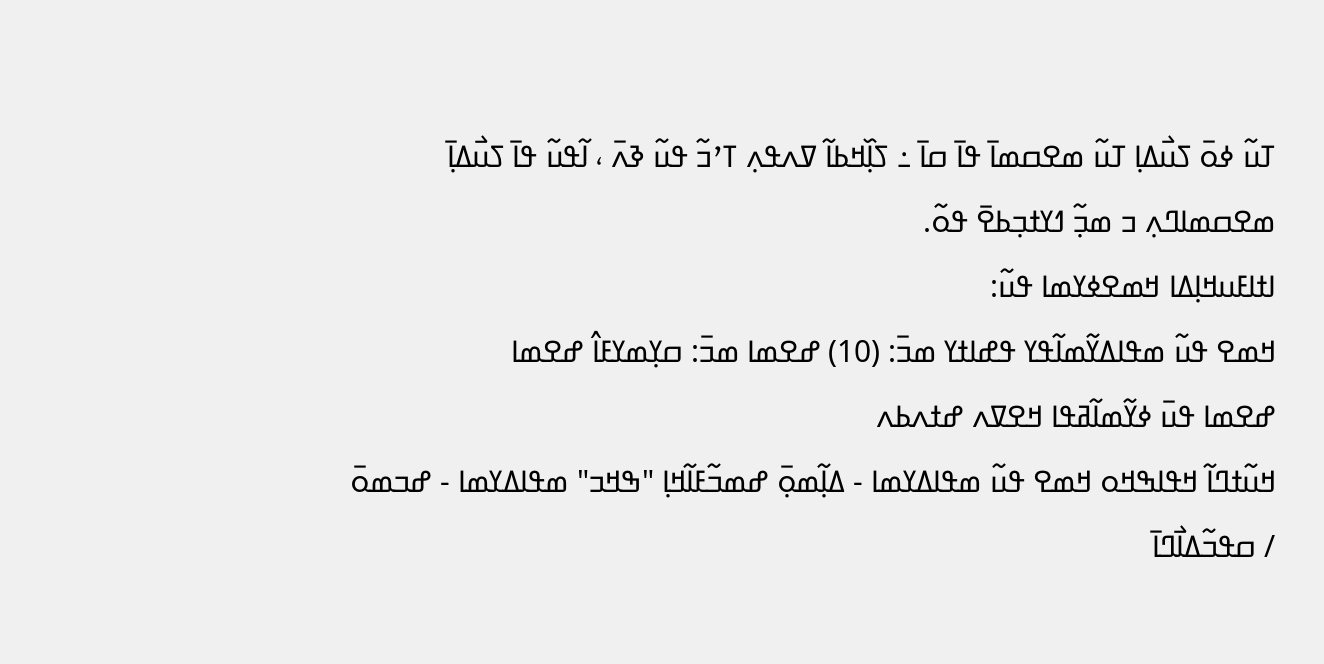ߠߎ߬ ߦߋ߫ ߖߎ߯ߡߊ߲ ߠߎ߬ ߘߐߛߘߊ߫ ߟߊ߫ ߛߊ߫ ߸ ߖߊ߲߰ߞߕߊ߬ ߜߍߟߍ߲ ߠߴߏ߬ ߟߎ߬ ߢߍ߫ ، ߊ߬ߟߎ߬ ߟߊ߫ ߖߎ߯ߡߊ߲߫ ߘߐߛߘߊߣߍ߲ ߏ ߘߏ߲߬ ߗߌߙߏ߲ߕߐ߫ ߟߋ߬.
ߊߙߊߓߎߞߊ߲ߡߊ ߞߘߐߦߌߘߊ ߟߎ߬:
ߞߘߐ ߟߎ߬ ߘߟߊߡߌ߬ߘߊ߬ߟߌ ߟߝߊߙߌ ߘߏ߫: (10) ߝߐߘߊ ߘߏ߫: ߛߌ߲ߘߌߓߊ߮ ߝߐߘߊ
ߝߐߘߊ ߟߎ߫ ߦߌ߬ߘߊ߬ߥߟߊ ߞߐߜߍ ߝߙߍߕߍ
ߞߎ߬ߙߣߊ߬ ߞߟߊߒߞߋ ߞߘߐ ߟߎ߬ ߘߟߊߡߌߘߊ - ߡߊ߲߬ߘߋ߲߫ ߝߘߏ߬ߓߊ߬ߞߊ߲ "ߒߞߏ" ߘߟߊߡߌߘߊ - ߝߏߘߋ߫ / ߛߟߏ߬ߡߊ߯ߣߊ߫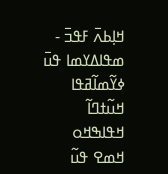ߞߊ߲ߕߍ߫ ߓߟߏ߫ - ߘߟߊߡߌߘߊ ߟߎ߫ ߦߌ߬ߘߊ߬ߥߟߊ
ߞߎ߬ߙߣߊ߬ ߞߟߊߒߞߋ ߞߘߐ ߟߎ߬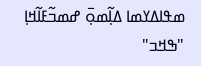ߘߟߊߡߌߘߊ ߡߊ߲߬ߘߋ߲߫ ߝߘߏ߬ߓߊ߬ߞߊ߲ "ߒߞߏ"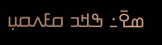ߘߐ߫߸ ߒߞߏ ߛߓߍߛߎ߲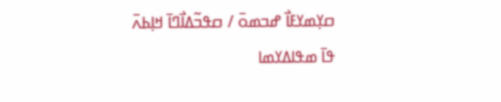ߛߌ߲ߘߌߓߊ߯ ߝߏߘߋ߫ / ߛߟߏ߬ߡߊ߯ߣߊ߫ ߞߊ߲ߕߍ߫ ߟߊ߫ ߘߟߊߡߌߘߊ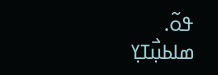ߟߋ߬.
ߘߊߕߎ߲߯ߠߌ߲